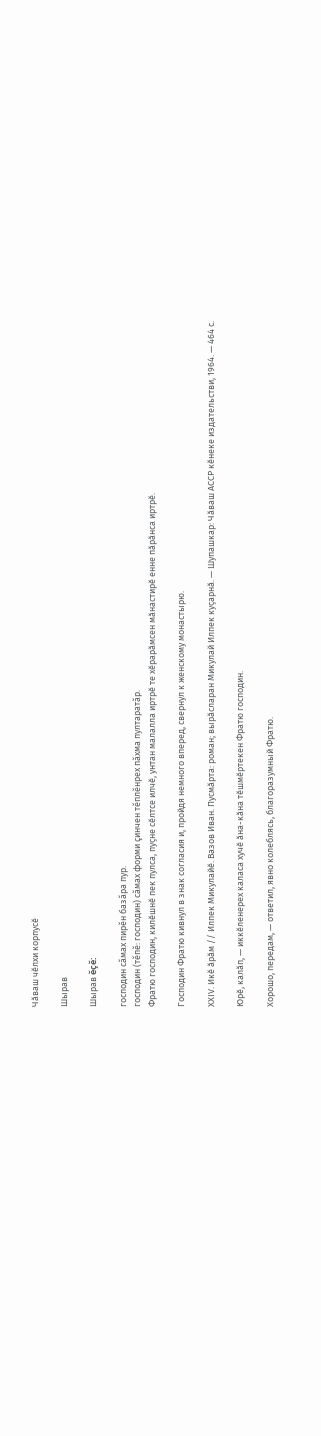Чӑваш чӗлхи корпусӗ

Шырав

Шырав ĕçĕ:

господин сăмах пирĕн базăра пур.
господин (тĕпĕ: господин) сăмах форми çинчен тĕплĕнрех пăхма пултаратăр.
Фратю господин, килӗшнӗ пек пулса, пуҫне сӗлтсе илчӗ, унтан малалла иртрӗ те хӗрарӑмсен мӑнастирӗ енне пӑрӑнса иртрӗ.

Господин Фратю кивнул в знак согласия и, пройдя немного вперед, свернул к женскому монастырю.

ХХIV. Икӗ ӑрӑм // Илпек Микулайӗ. Вазов Иван. Пусмӑрта: роман; вырӑсларан Микулай Илпек куҫарнӑ. — Шупашкар: Чӑваш АССР кӗнеке издательстви, 1964. — 464 с.

Юрӗ, калӑп, — иккӗленерех каласа хучӗ ӑна-кӑна тӗшмӗртекен Фратю господин.

Хорошо, передам, — ответил, явно колеблясь, благоразумный Фратю.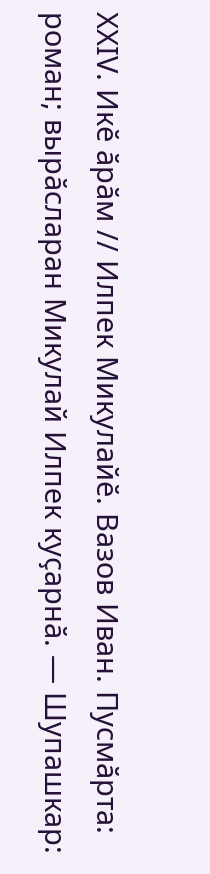ХХIV. Икӗ ӑрӑм // Илпек Микулайӗ. Вазов Иван. Пусмӑрта: роман; вырӑсларан Микулай Илпек куҫарнӑ. — Шупашкар: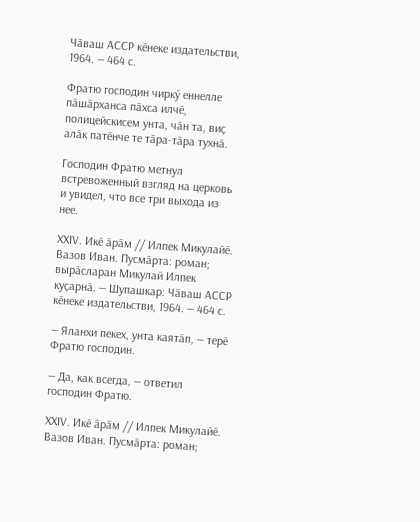Чӑваш АССР кӗнеке издательстви, 1964. — 464 с.

Фратю господин чиркӳ еннелле пӑшӑрханса пӑхса илчӗ, полицейскисем унта, чӑн та, виҫ алӑк патӗнче те тӑра-тӑра тухнӑ.

Господин Фратю метнул встревоженный взгляд на церковь и увидел, что все три выхода из нее.

ХХIV. Икӗ ӑрӑм // Илпек Микулайӗ. Вазов Иван. Пусмӑрта: роман; вырӑсларан Микулай Илпек куҫарнӑ. — Шупашкар: Чӑваш АССР кӗнеке издательстви, 1964. — 464 с.

— Яланхи пекех, унта каятӑп, — терӗ Фратю господин.

— Да, как всегда, — ответил господин Фратю.

ХХIV. Икӗ ӑрӑм // Илпек Микулайӗ. Вазов Иван. Пусмӑрта: роман;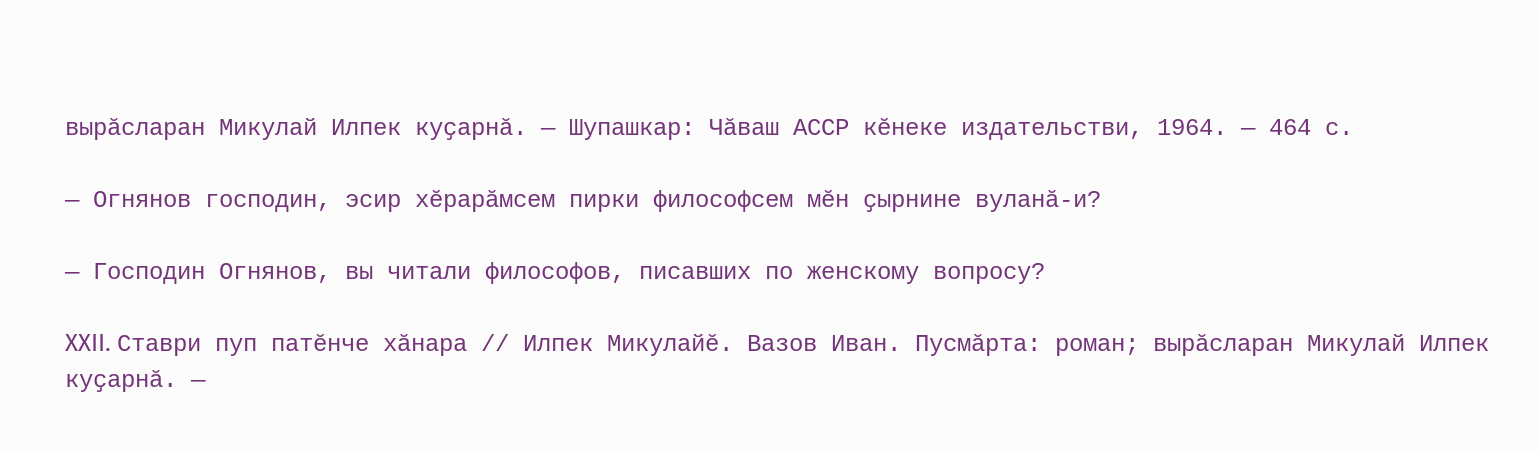вырӑсларан Микулай Илпек куҫарнӑ. — Шупашкар: Чӑваш АССР кӗнеке издательстви, 1964. — 464 с.

— Огнянов господин, эсир хӗрарӑмсем пирки философсем мӗн ҫырнине вуланӑ-и?

— Господин Огнянов, вы читали философов, писавших по женскому вопросу?

XXII. Ставри пуп патӗнче хӑнара // Илпек Микулайӗ. Вазов Иван. Пусмӑрта: роман; вырӑсларан Микулай Илпек куҫарнӑ. —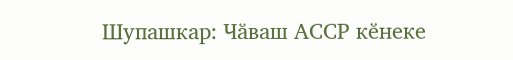Шупашкар: Чӑваш АССР кӗнеке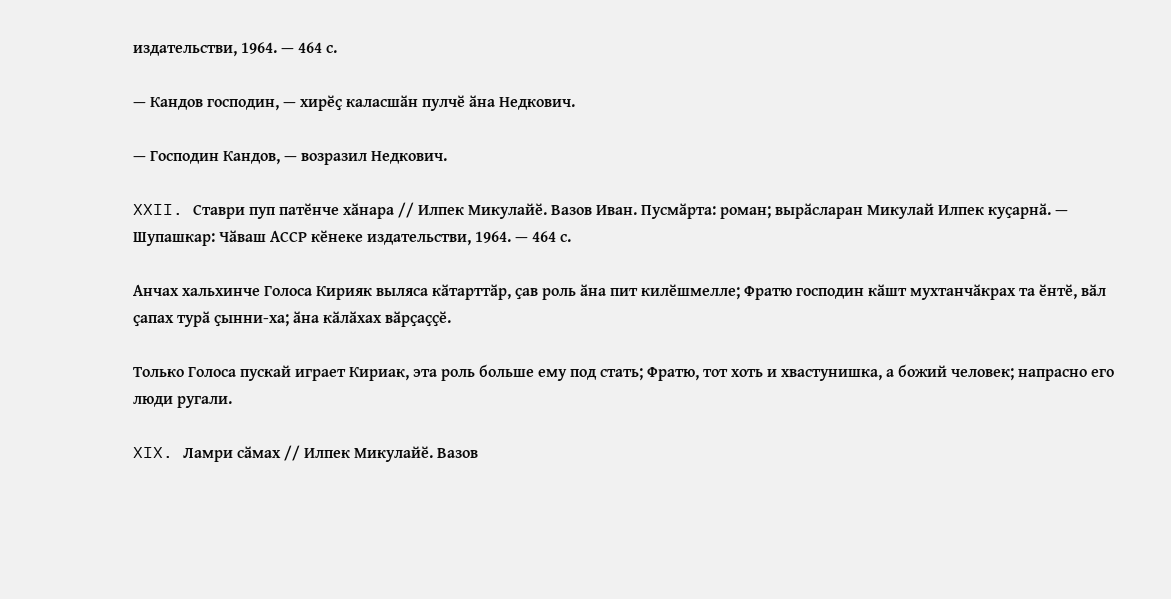издательстви, 1964. — 464 с.

— Кандов господин, — хирӗҫ каласшӑн пулчӗ ӑна Недкович.

— Господин Кандов, — возразил Недкович.

XXII. Ставри пуп патӗнче хӑнара // Илпек Микулайӗ. Вазов Иван. Пусмӑрта: роман; вырӑсларан Микулай Илпек куҫарнӑ. — Шупашкар: Чӑваш АССР кӗнеке издательстви, 1964. — 464 с.

Анчах хальхинче Голоса Кирияк выляса кӑтарттӑр, ҫав роль ӑна пит килӗшмелле; Фратю господин кӑшт мухтанчӑкрах та ӗнтӗ, вӑл ҫапах турӑ ҫынни-ха; ӑна кӑлӑхах вӑрҫаҫҫӗ.

Только Голоса пускай играет Кириак, эта роль больше ему под стать; Фратю, тот хоть и хвастунишка, а божий человек; напрасно его люди ругали.

XIX. Ламри сӑмах // Илпек Микулайӗ. Вазов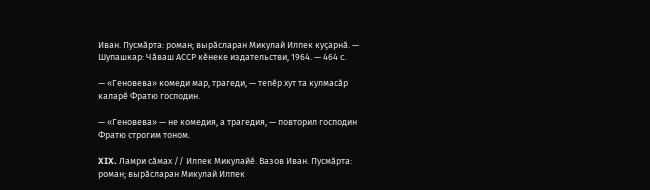Иван. Пусмӑрта: роман; вырӑсларан Микулай Илпек куҫарнӑ. — Шупашкар: Чӑваш АССР кӗнеке издательстви, 1964. — 464 с.

— «Геновева» комеди мар, трагеди, — тепӗр хут та кулмасӑр каларӗ Фратю господин.

— «Геновева» — не комедия, а трагедия, — повторил господин Фратю строгим тоном.

XIX. Ламри сӑмах // Илпек Микулайӗ. Вазов Иван. Пусмӑрта: роман; вырӑсларан Микулай Илпек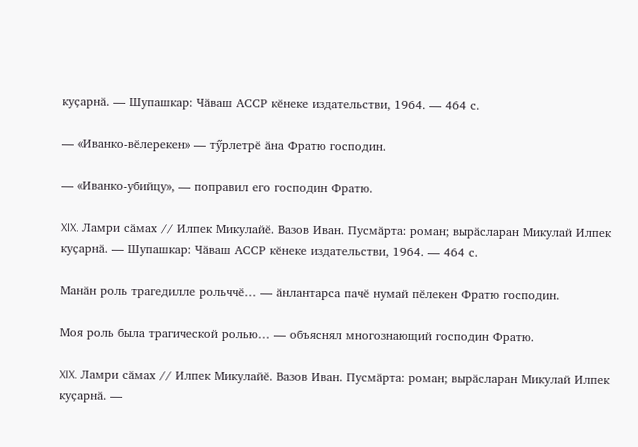куҫарнӑ. — Шупашкар: Чӑваш АССР кӗнеке издательстви, 1964. — 464 с.

— «Иванко-вӗлерекен» — тӳрлетрӗ ӑна Фратю господин.

— «Иванко-убийцу», — поправил его господин Фратю.

XIX. Ламри сӑмах // Илпек Микулайӗ. Вазов Иван. Пусмӑрта: роман; вырӑсларан Микулай Илпек куҫарнӑ. — Шупашкар: Чӑваш АССР кӗнеке издательстви, 1964. — 464 с.

Манӑн роль трагедилле рольччӗ… — ӑнлантарса пачӗ нумай пӗлекен Фратю господин.

Моя роль была трагической ролью… — объяснял многознающий господин Фратю.

XIX. Ламри сӑмах // Илпек Микулайӗ. Вазов Иван. Пусмӑрта: роман; вырӑсларан Микулай Илпек куҫарнӑ. —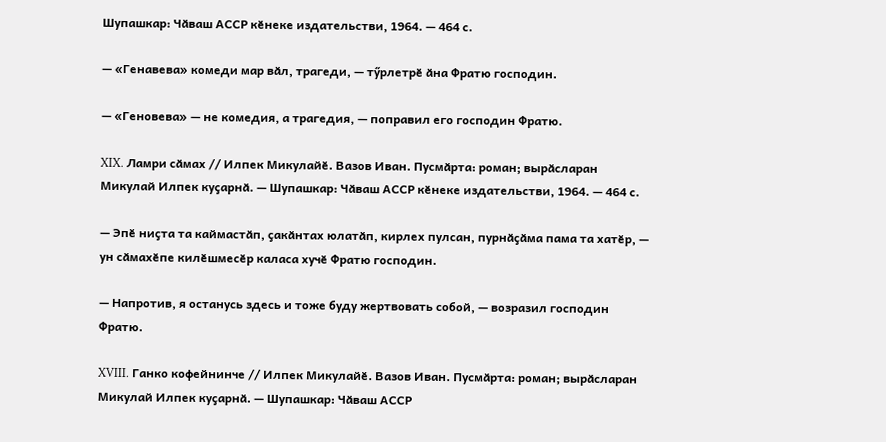Шупашкар: Чӑваш АССР кӗнеке издательстви, 1964. — 464 с.

— «Генавева» комеди мар вӑл, трагеди, — тӳрлетрӗ ӑна Фратю господин.

— «Геновева» — не комедия, а трагедия, — поправил его господин Фратю.

XIX. Ламри сӑмах // Илпек Микулайӗ. Вазов Иван. Пусмӑрта: роман; вырӑсларан Микулай Илпек куҫарнӑ. — Шупашкар: Чӑваш АССР кӗнеке издательстви, 1964. — 464 с.

— Эпӗ ниҫта та каймастӑп, ҫакӑнтах юлатӑп, кирлех пулсан, пурнӑҫӑма пама та хатӗр, — ун сӑмахӗпе килӗшмесӗр каласа хучӗ Фратю господин.

— Напротив, я останусь здесь и тоже буду жертвовать собой, — возразил господин Фратю.

XVIII. Ганко кофейнинче // Илпек Микулайӗ. Вазов Иван. Пусмӑрта: роман; вырӑсларан Микулай Илпек куҫарнӑ. — Шупашкар: Чӑваш АССР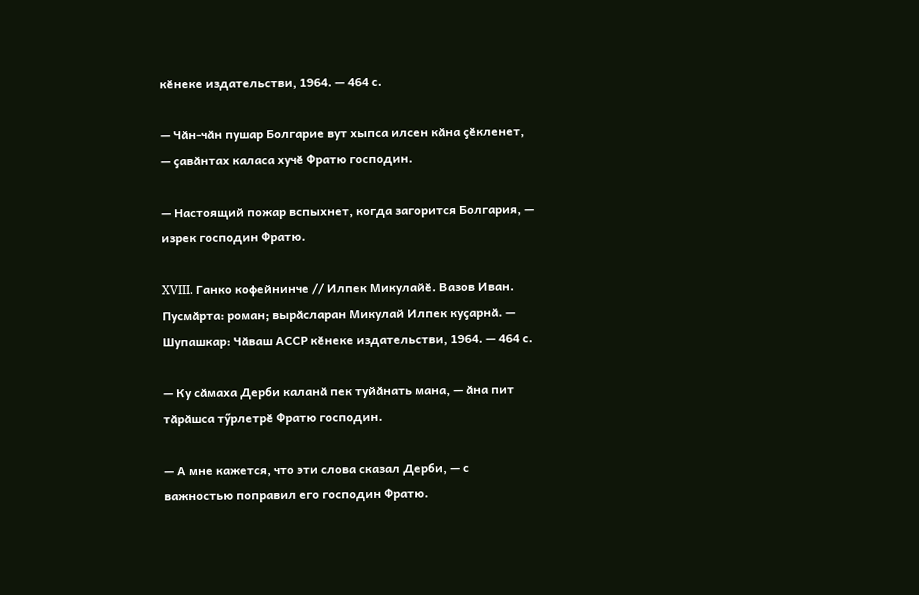кӗнеке издательстви, 1964. — 464 с.

— Чӑн-чӑн пушар Болгарие вут хыпса илсен кӑна ҫӗкленет, — ҫавӑнтах каласа хучӗ Фратю господин.

— Настоящий пожар вспыхнет, когда загорится Болгария, — изрек господин Фратю.

XVIII. Ганко кофейнинче // Илпек Микулайӗ. Вазов Иван. Пусмӑрта: роман; вырӑсларан Микулай Илпек куҫарнӑ. — Шупашкар: Чӑваш АССР кӗнеке издательстви, 1964. — 464 с.

— Ку сӑмаха Дерби каланӑ пек туйӑнать мана, — ӑна пит тӑрӑшса тӳрлетрӗ Фратю господин.

— А мне кажется, что эти слова сказал Дерби, — с важностью поправил его господин Фратю.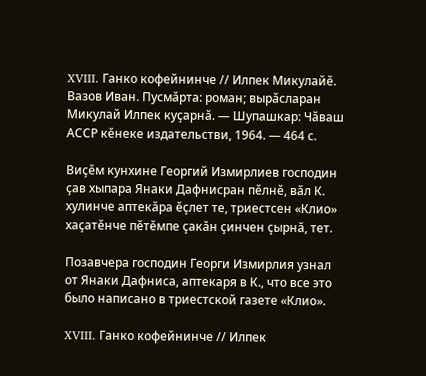XVIII. Ганко кофейнинче // Илпек Микулайӗ. Вазов Иван. Пусмӑрта: роман; вырӑсларан Микулай Илпек куҫарнӑ. — Шупашкар: Чӑваш АССР кӗнеке издательстви, 1964. — 464 с.

Виҫӗм кунхине Георгий Измирлиев господин ҫав хыпара Янаки Дафнисран пӗлнӗ, вӑл К. хулинче аптекӑра ӗҫлет те, триестсен «Клио» хаҫатӗнче пӗтӗмпе ҫакӑн ҫинчен ҫырнӑ, тет.

Позавчера господин Георги Измирлия узнал от Янаки Дафниса, аптекаря в К., что все это было написано в триестской газете «Клио».

XVIII. Ганко кофейнинче // Илпек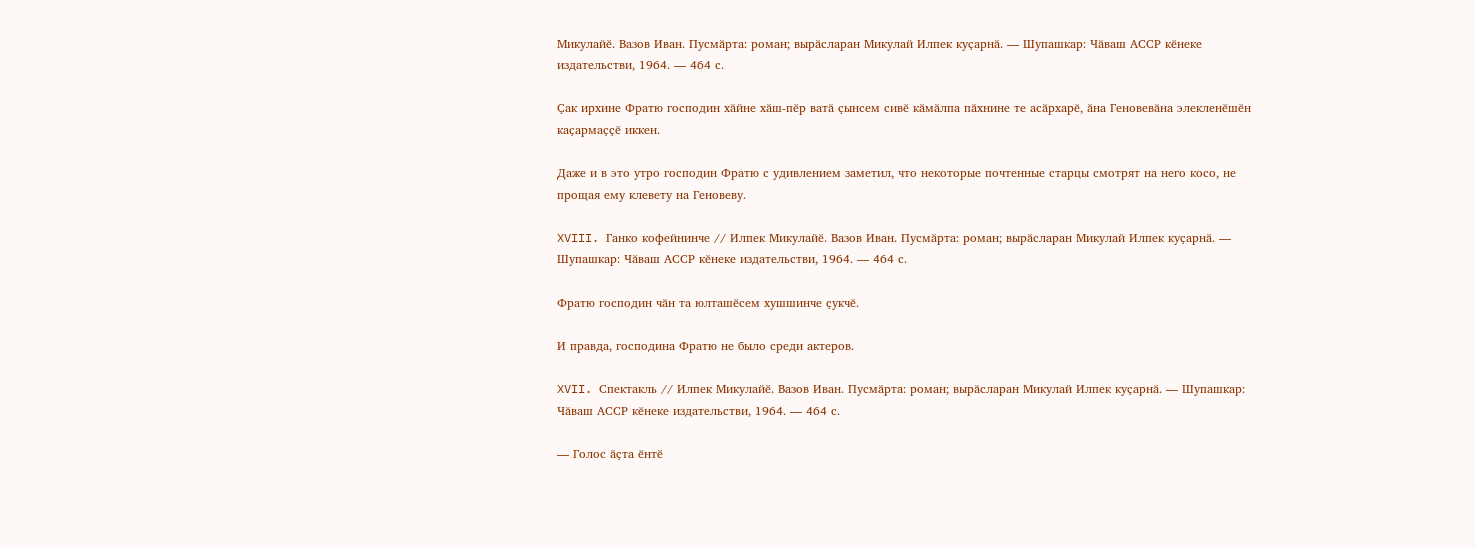Микулайӗ. Вазов Иван. Пусмӑрта: роман; вырӑсларан Микулай Илпек куҫарнӑ. — Шупашкар: Чӑваш АССР кӗнеке издательстви, 1964. — 464 с.

Ҫак ирхине Фратю господин хӑйне хӑш-пӗр ватӑ ҫынсем сивӗ кӑмӑлпа пӑхнине те асӑрхарӗ, ӑна Геновевӑна элекленӗшӗн каҫармаҫҫӗ иккен.

Даже и в это утро господин Фратю с удивлением заметил, что некоторые почтенные старцы смотрят на него косо, не прощая ему клевету на Геновеву.

XVIII. Ганко кофейнинче // Илпек Микулайӗ. Вазов Иван. Пусмӑрта: роман; вырӑсларан Микулай Илпек куҫарнӑ. — Шупашкар: Чӑваш АССР кӗнеке издательстви, 1964. — 464 с.

Фратю господин чӑн та юлташӗсем хушшинче ҫукчӗ.

И правда, господина Фратю не было среди актеров.

XVII. Спектакль // Илпек Микулайӗ. Вазов Иван. Пусмӑрта: роман; вырӑсларан Микулай Илпек куҫарнӑ. — Шупашкар: Чӑваш АССР кӗнеке издательстви, 1964. — 464 с.

— Голос ӑҫта ӗнтӗ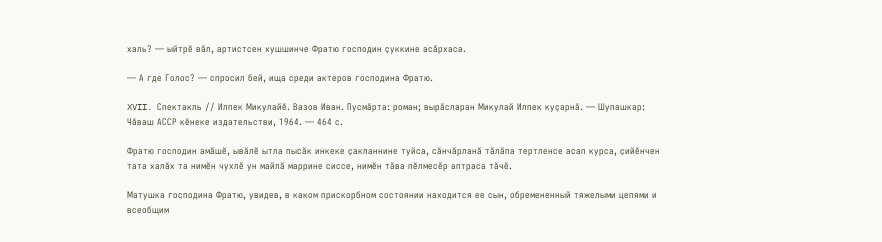халь? — ыйтрӗ вӑл, артистсен хушшинче Фратю господин ҫуккине асӑрхаса.

— А где Голос? — спросил бей, ища среди актеров господина Фратю.

XVII. Спектакль // Илпек Микулайӗ. Вазов Иван. Пусмӑрта: роман; вырӑсларан Микулай Илпек куҫарнӑ. — Шупашкар: Чӑваш АССР кӗнеке издательстви, 1964. — 464 с.

Фратю господин амӑшӗ, ывӑлӗ ытла пысӑк инкеке ҫакланнине туйса, сӑнчӑрланӑ тӑлӑпа тертленсе асап курса, ҫийӗнчен тата халӑх та нимӗн чухлӗ ун майлӑ маррине сиссе, нимӗн тӑва пӗлмесӗр аптраса тӑчӗ.

Матушка господина Фратю, увидев, в каком прискорбном состоянии находится ее сын, обремененный тяжелыми цепями и всеобщим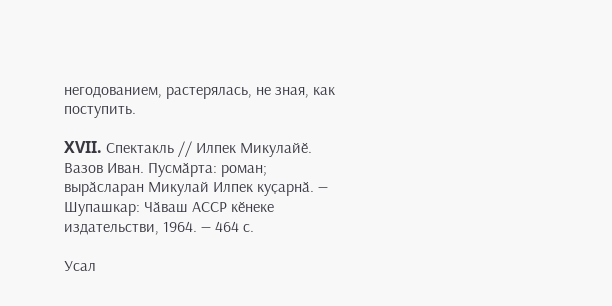негодованием, растерялась, не зная, как поступить.

XVII. Спектакль // Илпек Микулайӗ. Вазов Иван. Пусмӑрта: роман; вырӑсларан Микулай Илпек куҫарнӑ. — Шупашкар: Чӑваш АССР кӗнеке издательстви, 1964. — 464 с.

Усал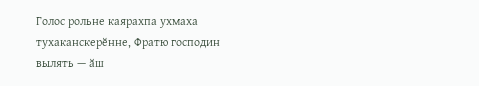Голос рольне каярахпа ухмаха тухаканскерӗнне, Фратю господин вылять — ӑш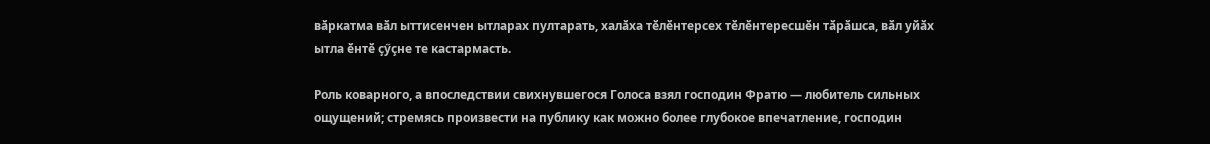вӑркатма вӑл ыттисенчен ытларах пултарать, халӑха тӗлӗнтерсех тӗлӗнтересшӗн тӑрӑшса, вӑл уйӑх ытла ӗнтӗ ҫӳҫне те кастармасть.

Роль коварного, а впоследствии свихнувшегося Голоса взял господин Фратю — любитель сильных ощущений; стремясь произвести на публику как можно более глубокое впечатление, господин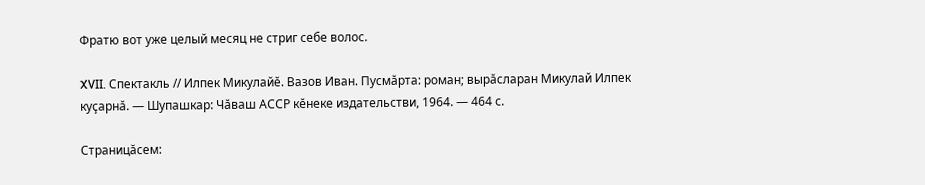Фратю вот уже целый месяц не стриг себе волос.

XVII. Спектакль // Илпек Микулайӗ. Вазов Иван. Пусмӑрта: роман; вырӑсларан Микулай Илпек куҫарнӑ. — Шупашкар: Чӑваш АССР кӗнеке издательстви, 1964. — 464 с.

Страницăсем: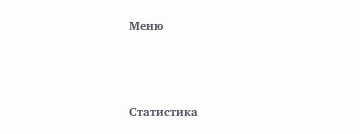Меню



Статистика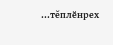...тĕплӗнрех